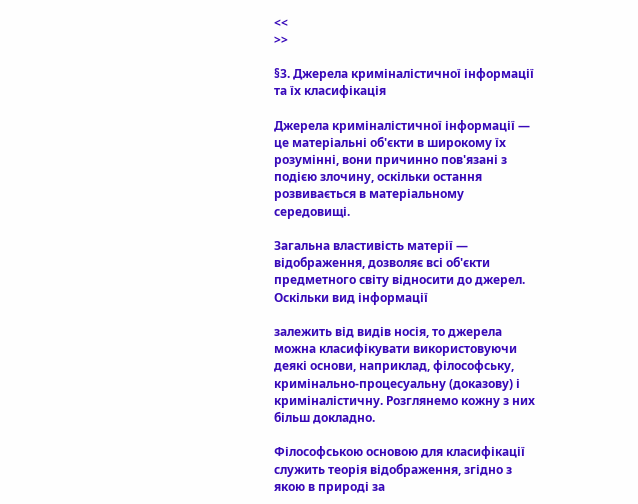<<
>>

§3. Джерела криміналістичної інформації та їх класифікація

Джерела криміналістичної інформації — це матеріальні об'єкти в широкому їх розумінні, вони причинно пов'язані з подією злочину, оскільки остання розвивається в матеріальному середовищі.

Загальна властивість матерії — відображення, дозволяє всі об'єкти предметного світу відносити до джерел. Оскільки вид інформації

залежить від видів носія, то джерела можна класифікувати використовуючи деякі основи, наприклад, філософську, кримінально-процесуальну (доказову) і криміналістичну. Розглянемо кожну з них більш докладно.

Філософською основою для класифікації служить теорія відображення, згідно з якою в природі за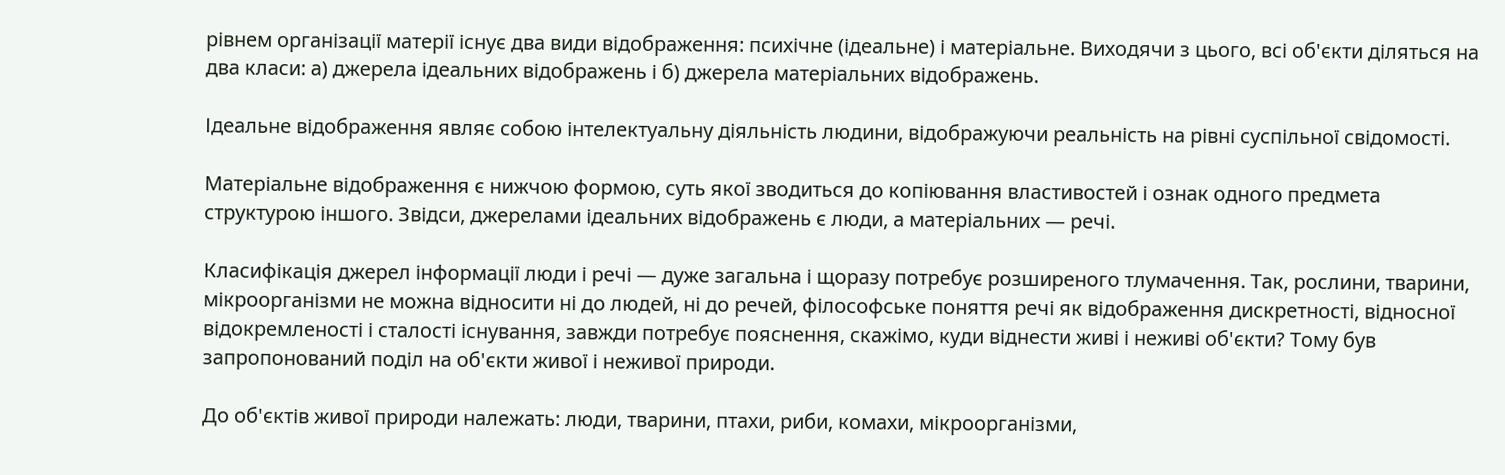рівнем організації матерії існує два види відображення: психічне (ідеальне) і матеріальне. Виходячи з цього, всі об'єкти діляться на два класи: а) джерела ідеальних відображень і б) джерела матеріальних відображень.

Ідеальне відображення являє собою інтелектуальну діяльність людини, відображуючи реальність на рівні суспільної свідомості.

Матеріальне відображення є нижчою формою, суть якої зводиться до копіювання властивостей і ознак одного предмета структурою іншого. Звідси, джерелами ідеальних відображень є люди, а матеріальних — речі.

Класифікація джерел інформації люди і речі — дуже загальна і щоразу потребує розширеного тлумачення. Так, рослини, тварини, мікроорганізми не можна відносити ні до людей, ні до речей, філософське поняття речі як відображення дискретності, відносної відокремленості і сталості існування, завжди потребує пояснення, скажімо, куди віднести живі і неживі об'єкти? Тому був запропонований поділ на об'єкти живої і неживої природи.

До об'єктів живої природи належать: люди, тварини, птахи, риби, комахи, мікроорганізми,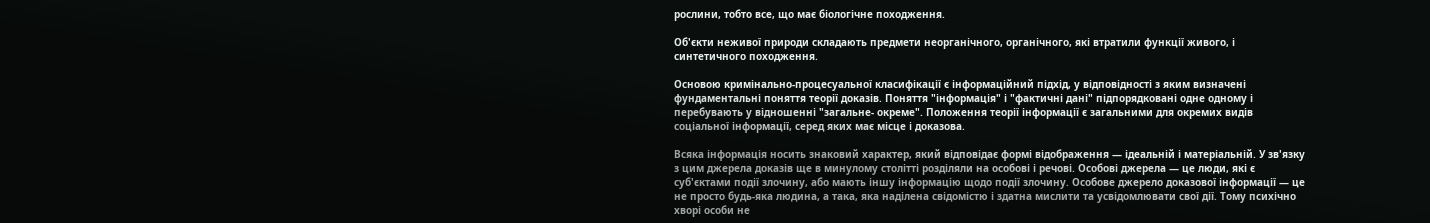рослини, тобто все, що має біологічне походження.

Об'єкти неживої природи складають предмети неорганічного, органічного, які втратили функції живого, і синтетичного походження.

Основою кримінально-процесуальної класифікації є інформаційний підхід, у відповідності з яким визначені фундаментальні поняття теорії доказів. Поняття "інформація" і "фактичні дані" підпорядковані одне одному і перебувають у відношенні "загальне- окреме". Положення теорії інформації є загальними для окремих видів соціальної інформації, серед яких має місце і доказова.

Всяка інформація носить знаковий характер, який відповідає формі відображення — ідеальній і матеріальній. У зв'язку з цим джерела доказів ще в минулому столітті розділяли на особові і речові. Особові джерела — це люди, які є суб'єктами події злочину, або мають іншу інформацію щодо події злочину. Особове джерело доказової інформації — це не просто будь-яка людина, а така, яка наділена свідомістю і здатна мислити та усвідомлювати свої дії. Тому психічно хворі особи не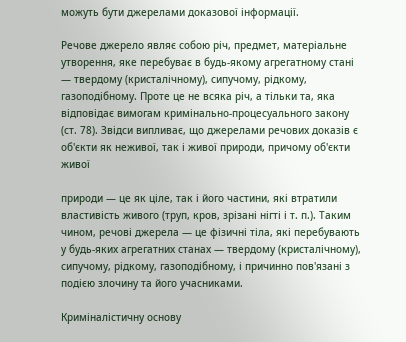можуть бути джерелами доказової інформації.

Речове джерело являє собою річ, предмет, матеріальне утворення, яке перебуває в будь-якому агрегатному стані — твердому (кристалічному), сипучому, рідкому, газоподібному. Проте це не всяка річ, а тільки та, яка відповідає вимогам кримінально-процесуального закону (ст. 78). Звідси випливає, що джерелами речових доказів є об'єкти як неживої, так і живої природи, причому об'єкти живої

природи — це як ціле, так і його частини, які втратили властивість живого (труп, кров, зрізані нігті і т. п.). Таким чином, речові джерела — це фізичні тіла, які перебувають у будь-яких агрегатних станах — твердому (кристалічному), сипучому, рідкому, газоподібному, і причинно пов'язані з подією злочину та його учасниками.

Криміналістичну основу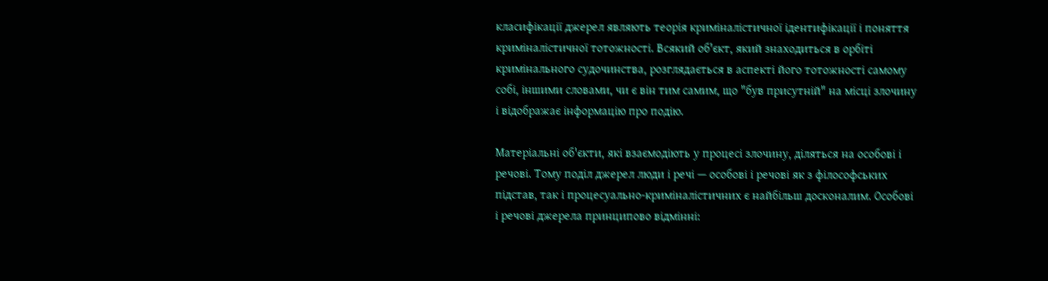класифікації джерел являють теорія криміналістичної ідентифікації і поняття криміналістичної тотожності. Всякий об'єкт, який знаходиться в орбіті кримінального судочинства, розглядається в аспекті його тотожності самому собі, іншими словами, чи є він тим самим, що "був присутній" на місці злочину і відображає інформацію про подію.

Матеріальні об'єкти, які взаємодіють у процесі злочину, діляться на особові і речові. Тому поділ джерел люди і речі — особові і речові як з філософських підстав, так і процесуально-криміналістичних є найбільш досконалим. Особові і речові джерела принципово відмінні: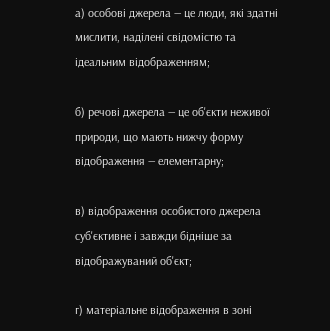а) особові джерела — це люди, які здатні мислити, наділені свідомістю та ідеальним відображенням;

б) речові джерела — це об'єкти неживої природи, що мають нижчу форму відображення — елементарну;

в) відображення особистого джерела суб'єктивне і завжди бідніше за відображуваний об'єкт;

г) матеріальне відображення в зоні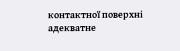контактної поверхні адекватне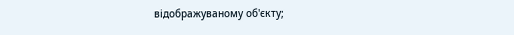відображуваному об'єкту;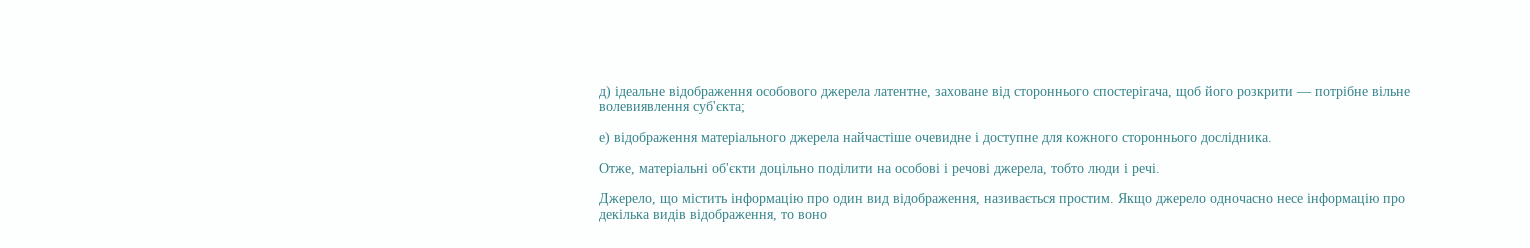д) ідеальне відображення особового джерела латентне, заховане від стороннього спостерігача, щоб його розкрити — потрібне вільне волевиявлення суб'єкта;

е) відображення матеріального джерела найчастіше очевидне і доступне для кожного стороннього дослідника.

Отже, матеріальні об'єкти доцільно поділити на особові і речові джерела, тобто люди і речі.

Джерело, що містить інформацію про один вид відображення, називається простим. Якщо джерело одночасно несе інформацію про декілька видів відображення, то воно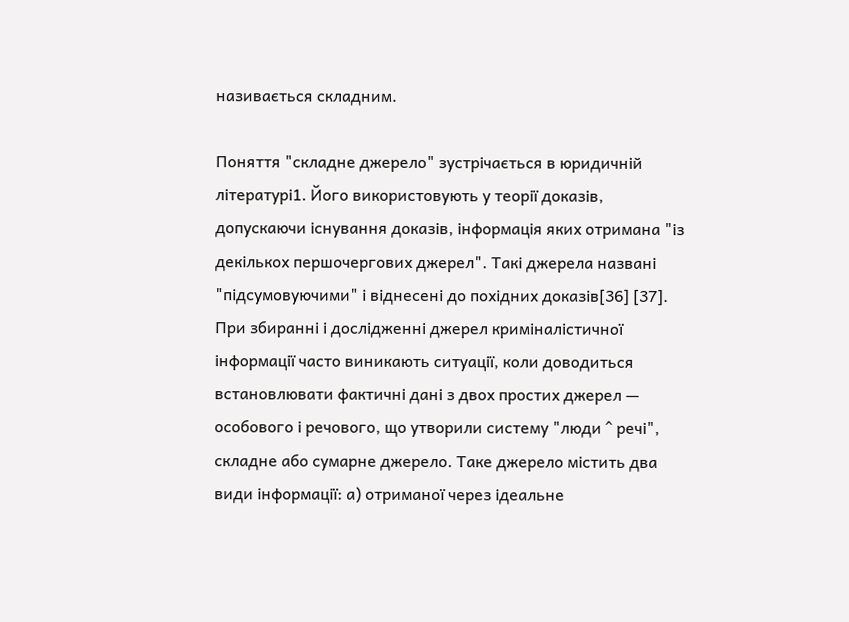називається складним.

Поняття "складне джерело" зустрічається в юридичній літературі1. Його використовують у теорії доказів, допускаючи існування доказів, інформація яких отримана "із декількох першочергових джерел". Такі джерела названі "підсумовуючими" і віднесені до похідних доказів[36] [37]. При збиранні і дослідженні джерел криміналістичної інформації часто виникають ситуації, коли доводиться встановлювати фактичні дані з двох простих джерел — особового і речового, що утворили систему "люди ^ речі", складне або сумарне джерело. Таке джерело містить два види інформації: а) отриманої через ідеальне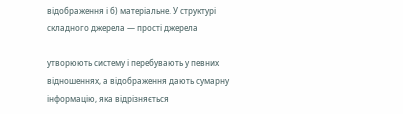відображення і б) матеріальне. У структурі складного джерела — прості джерела

утворюють систему і перебувають у певних відношеннях, а відображення дають сумарну інформацію, яка відрізняється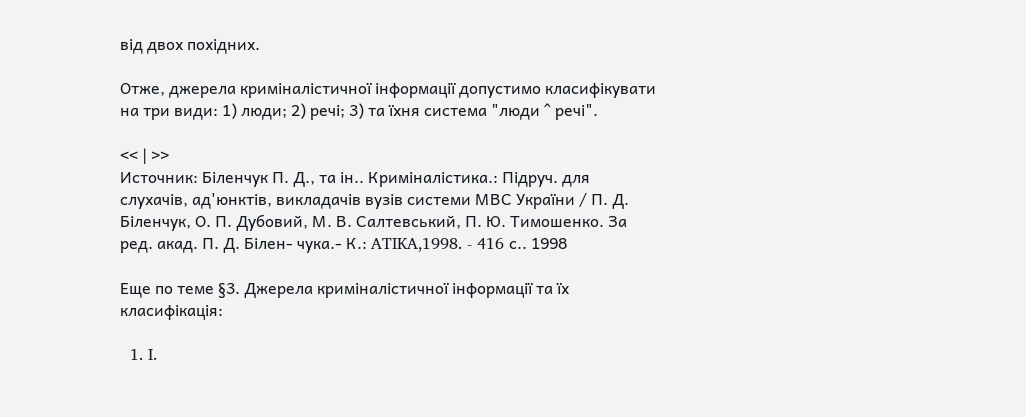від двох похідних.

Отже, джерела криміналістичної інформації допустимо класифікувати на три види: 1) люди; 2) речі; 3) та їхня система "люди ^ речі".

<< | >>
Источник: Біленчук П. Д., та ін.. Криміналістика.: Підруч. для слухачів, ад'юнктів, викладачів вузів системи МВС України / П. Д. Біленчук, О. П. Дубовий, М. В. Салтевський, П. Ю. Тимошенко. За ред. акад. П. Д. Білен- чука.- К.: ATIKA,1998. - 416 с.. 1998

Еще по теме §3. Джерела криміналістичної інформації та їх класифікація:

  1. I.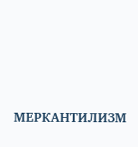МЕРКАНТИЛИЗМ